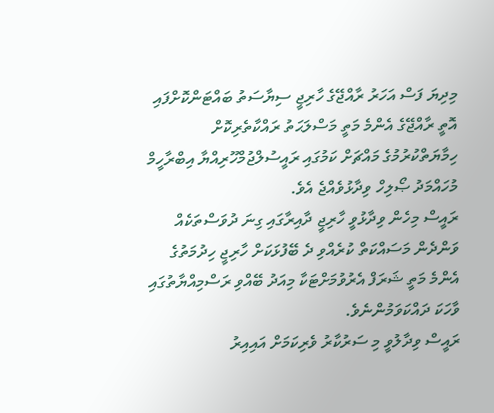މިދިޔަ ފަސް އަހަރު ރާއްޖޭގެ ހާރިޖީ ސިޔާސަތު ބައްޓަންކޮށްފައި އޮތީ ރާއްޖޭގެ އެންމެ މަތީ މަސްލަޙަތު ރައްކާތެރިކޮށް ހިމާޔަތްކުރުމުގެ މައްޗަށް ކަމުގައި ރައީސުލްޖުމްހޫރިއްޔާ އިބްރާހީމް މުހައްމަދު ޞޯލިހް ވިދާޅުވެއްޖެ އެވެ.
ރައީސް މިހެން ވިދާޅުވީ ހާރިޖީ ދާއިރާގައި ގިނަ ދުވަސްތަކެއް ވަންދެން މަސައްކަތް ކުރެއްވި ދެ ބޭފުޅަކަށް ހާރިޖީ ހިދުމަތުގެ އެންމެ މަތީ ޝަރަފް އެރުވުމަށްޓަކާ މިއަދު ބޭއްވި ރަސްމިއްޔާތުގައި ވާހަކަ ދައްކަވަމުންނެވެ.
ރައީސް ވިދާލުވީ މި ސަރުކާރު ވެރިކަމަށް އައިއިރު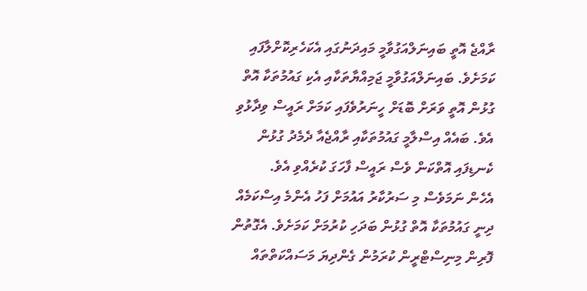ރާއްޖެ އޮތީ ބައިނަލްއަގުވާމީ މައިދަނުގައި އެކަހެރިކޮށްލާފައި ކަމަށެވެ. ބައިނަލްއަގުވާމީ ޖަމިއްޔާތަކާއި އެކި ގައުމުތަކާ އޮތް ގުޅުން އޮތީ ވަރަށް ބޮޑަށް ހީނަރުވެފައި ކަމަށް ރައީސް ވިދާޅުވި އެވެ. ބައެއް އިސްލާމީ ގައުމުތަކާއި ރާއްޖެއާ ދެމެދު ގުޅުން ކެނޑިފައި އޮތްކަން ވެސް ރައީސް ފާހަގަ ކުރެއްވި އެވެ.
އެހެން ނަމަވެސް މި ސަރުކާރު އައުމަށް ފަހު އެންމެ އިސްކަމެއް ދިނީ ގައުމުތަކާ އޮތް ގުޅުން ބަދަހި ކުރުމަށް ކަމަށެވެ. އެގޮތުން ފޮރިން މިނިސްޓްރީން ކުރަމުން ގެންދިޔަ މަސައްކަތްތައް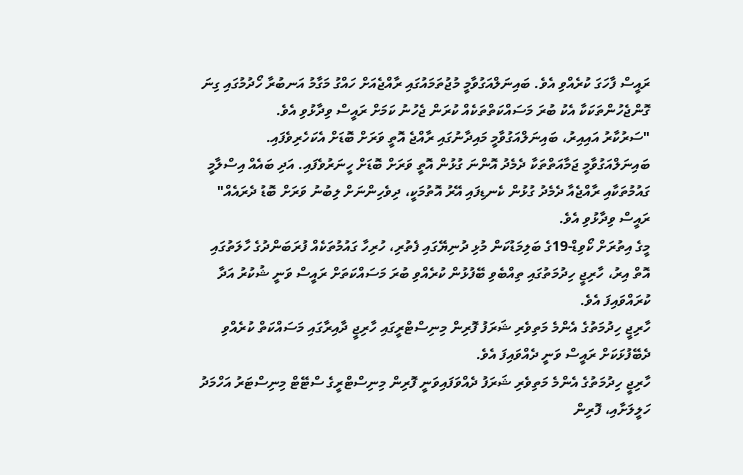ރައީސް ފާހަގަ ކުރެއްވި އެވެ. ބައިނަލްއަގުވާމީ މުޖުތަމައުގައި ރާއްޖެއަށް ހައްގު މަގާމު އަނބުރާ ހޯދުމުގައި ގިނަ ގޮންޖެހުންތަކަކާ އެކު ބުރަ މަސައްކަތްތަކެއް ކުރަން ޖެހުނު ކަމަށް ރައީސް ވިދާޅުވި އެވެ.
"ސަރުކާރު އައިއިރު، ބައިނަލްއަގުވާމީ މައިދާނުގައި ރާއްޖެ އޮތީ ވަރަށް ބޮޑަށް އެކަހެރިވެފައި. ބައިނަލްއަގުވާމީ ޖަމާއަތްތަކާ ދެމެދު އޮންނަ ގުޅުން އޮތީ ވަރަށް ބޮޑަށް ހީނަރުވެފައި. އަދި ބައެއް އިސްލާމީ ގައުމުތަކާއި ރާއްޖެއާ ދެމެދު ގުޅުން ކެނޑިފައި އޭރު އޮތުމަކީ، ދިވެހިންނަށް ލިބުނު ވަރަށް ބޮޑު ދެރައެއް" ރައީސް ވިދާޅުވި އެވެ.
މީގެ އިތުރަށް ކޯވިޑް-19ގެ ބަލިމަޑުކަން މުޅި ދުނިޔޭގައި ފެތުރި، ހުރިހާ ގައުމުތަކެއް ފުރަބަންދުގެ ހާލަތުގައި އޮތް އިރު، ހާރިޖީ ހިދުމަތުގައި ތިއްބެވި ބޭފުޅުން ކުރެއްވި ބުރަ މަސައްކަތަށް ރައީސް ވަނީ ޝުކުރު އަދާ ކުރައްވައިފަ އެވެ.
ހާރިޖީ ހިދުމަތުގެ އެންމެ މަތިވެރި ޝަރަފު ފޮރިން މިނިސްޓްރީގައި ހާރިޖީ ދާއިރާގައި މަސައްކަތް ކުރެއްވި ދެބޭފުޅަކަށް ރައީސް ވަނީ ދެއްވައިފަ އެވެ.
ހާރިޖީ ހިދުމަތުގެ އެންމެ މަތިވެރި ޝަރަފު ދެއްވަފައިވަނީ ފޮރިން މިނިސްޓްރީގެ ސްޓޭޓް މިނިސްޓަރު އަހްމަދު ހަލީލަށާއި، ފޮރިން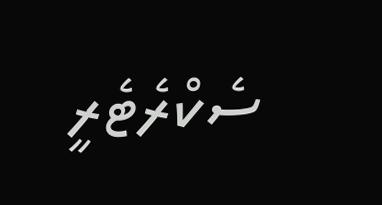ސެކްރެޓެރީ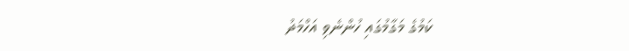ކަމުގެ މަގާމުގައި ހުންނެވި އަހްމަދު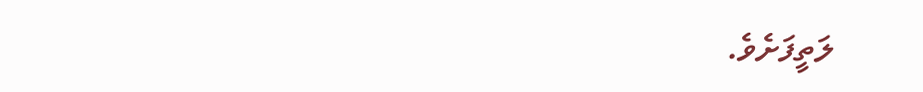ލަތީފަށެވެ.